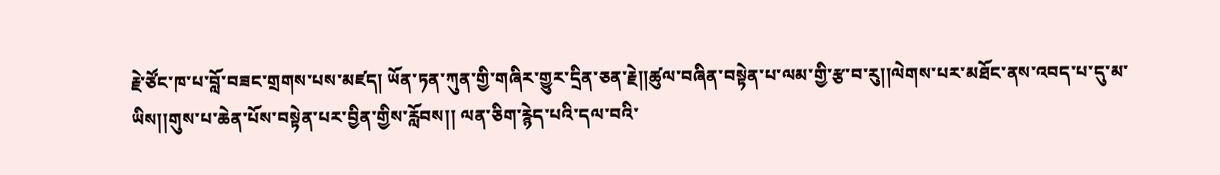རྗེ་ཙོང་ཁ་པ་བློ་བཟང་གྲགས་པས་མཛད། ཡོན་ཏན་ཀུན་གྱི་གཞིར་གྱུར་དྲིན་ཅན་རྗེ།།ཚུལ་བཞིན་བསྟེན་པ་ལམ་གྱི་རྩ་བ་རུ།།ལེགས་པར་མཐོང་ནས་འབད་པ་དུ་མ་ཡིས།།གུས་པ་ཆེན་པོས་བསྟེན་པར་བྱིན་གྱིས་རློབས།། ལན་ཅིག་རྙེད་པའི་དལ་བའི་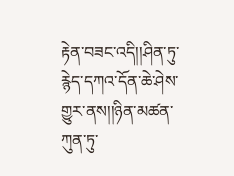རྟེན་བཟང་འདི།།ཤིན་ཏུ་རྙེད་དཀའ་དོན་ཆེ་ཤེས་གྱུར་ནས།།ཉིན་མཚན་ཀུན་ཏུ་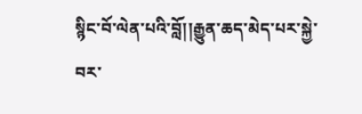སྙིང་བོ་ལེན་པའི་བློ།།རྒྱུན་ཆད་མེད་པར་སྐྱེ་བར་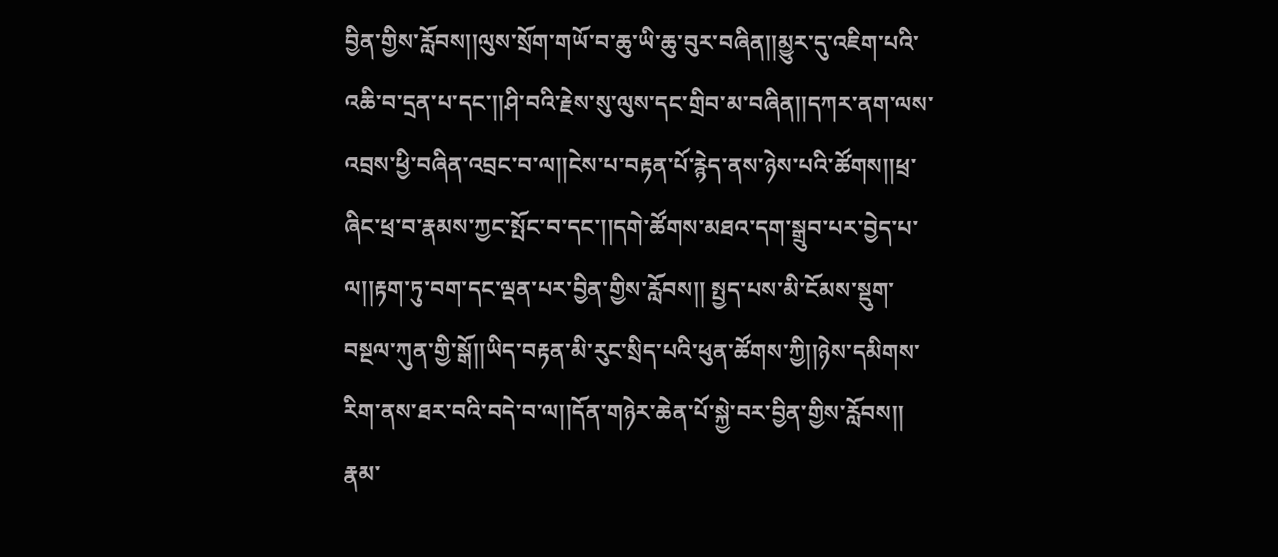བྱིན་གྱིས་རློབས།།ལུས་སྲོག་གཡོ་བ་ཆུ་ཡི་ཆུ་བུར་བཞིན།།མྱུར་དུ་འཇིག་པའི་འཆི་བ་དྲན་པ་དང་།།ཤི་བའི་རྗེས་སུ་ལུས་དང་གྲིབ་མ་བཞིན།།དཀར་ནག་ལས་འབྲས་ཕྱི་བཞིན་འབྲང་བ་ལ།།ངེས་པ་བརྟན་པོ་རྙེད་ནས་ཉེས་པའི་ཚོགས།།ཕྲ་ཞིང་ཕྲ་བ་རྣམས་ཀྱང་སྤོང་བ་དང་།།དགེ་ཚོགས་མཐའ་དག་སྒྲུབ་པར་བྱེད་པ་ལ།།རྟག་ཏུ་བག་དང་ལྡན་པར་བྱིན་གྱིས་རློབས།། སྤྱད་པས་མི་ངོམས་སྡུག་བསྔལ་ཀུན་གྱི་སྒོ།།ཡིད་བརྟན་མི་རུང་སྲིད་པའི་ཕུན་ཚོགས་ཀྱི།།ཉེས་དམིགས་རིག་ནས་ཐར་བའི་བདེ་བ་ལ།།དོན་གཉེར་ཆེན་པོ་སྐྱེ་བར་བྱིན་གྱིས་རློབས།། རྣམ་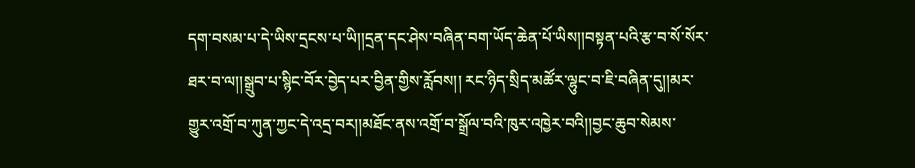དག་བསམ་པ་དེ་ཡིས་དྲངས་པ་ཡི།།དྲན་དང་ཤེས་བཞིན་བག་ཡོད་ཆེན་པོ་ཡིས།།བསྟན་པའི་རྩ་བ་སོ་སོར་ཐར་བ་ལ།།སྒྲུབ་པ་སྙིང་བོར་བྱེད་པར་བྱིན་གྱིས་རློབས།། རང་ཉིད་སྲིད་མཚོར་ལྷུང་བ་ཇི་བཞིན་དུ།།མར་གྱུར་འགྲོ་བ་ཀུན་ཀྱང་དེ་འདྲ་བར།།མཐོང་ནས་འགྲོ་བ་སྒྲོལ་བའི་ཁུར་འཁྱེར་བའི།།བྱང་ཆུབ་སེམས་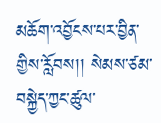མཆོག་འབྱོངས་པར་བྱིན་གྱིས་རློབས།། སེམས་ཙམ་བསྐྱེད་ཀྱང་ཚུལ་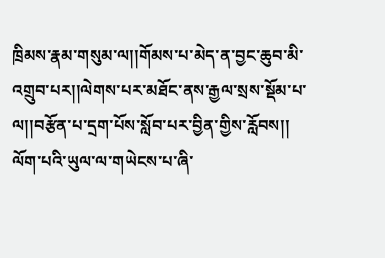ཁྲིམས་རྣམ་གསུམ་ལ།།གོམས་པ་མེད་ན་བྱང་ཆུབ་མི་འགྲུབ་པར།།ལེགས་པར་མཐོང་ནས་རྒྱལ་སྲས་སྡོམ་པ་ལ།།བརྩོན་པ་དྲག་པོས་སློབ་པར་བྱིན་གྱིས་རློབས།། ལོག་པའི་ཡུལ་ལ་གཡེངས་པ་ཞི་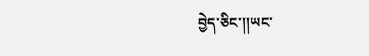བྱེད་ཅིང་།།ཡང་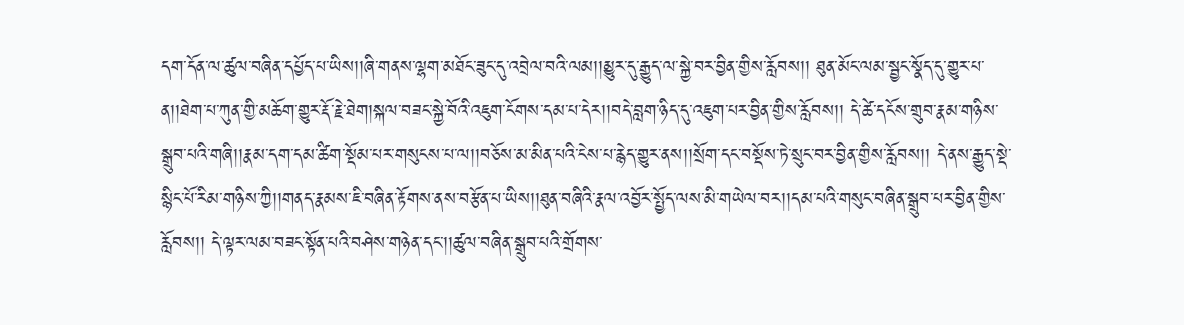དག་དོན་ལ་ཚུལ་བཞིན་དཔྱོད་པ་ཡིས།།ཞི་གནས་ལྷག་མཐོང་ཟུང་དུ་འབྲེལ་བའི་ལམ།།མྱུར་དུ་རྒྱུད་ལ་སྐྱེ་བར་བྱིན་གྱིས་རློབས།། ཐུན་མོང་ལམ་སྦྱང་སྣོད་དུ་གྱུར་པ་ན།།ཐེག་པ་ཀུན་གྱི་མཆོག་གྱུར་རྡོ་རྗེ་ཐེག།སྐལ་བཟང་སྐྱེ་བོའི་འཇུག་ངོགས་དམ་པ་དེར།།བདེ་བླག་ཉིད་དུ་འཇུག་པར་བྱིན་གྱིས་རློབས།། དེ་ཚེ་དངོས་གྲུབ་རྣམ་གཉིས་སྒྲུབ་པའི་གཞི།།རྣམ་དག་དམ་ཚིག་སྡོམ་པར་གསུངས་པ་ལ།།བཅོས་མ་མིན་པའི་ངེས་པ་རྙེད་གྱུར་ནས།།སྲོག་དང་བསྡོས་ཏེ་སྲུང་བར་བྱིན་གྱིས་རློབས།། དེ་ནས་རྒྱུད་སྡེ་སྙིང་པོ་རིམ་གཉིས་ཀྱི།།གནད་རྣམས་ཇི་བཞིན་རྟོགས་ནས་བརྩོན་པ་ཡིས།།ཐུན་བཞིའི་རྣལ་འབྱོར་སྤྱོད་ལས་མི་གཡེལ་བར།།དམ་པའི་གསུང་བཞིན་སྒྲུབ་པར་བྱིན་གྱིས་རློབས།། དེ་ལྟར་ལམ་བཟང་སྟོན་པའི་བཤེས་གཉེན་དང་།།ཚུལ་བཞིན་སྒྲུབ་པའི་གྲོགས་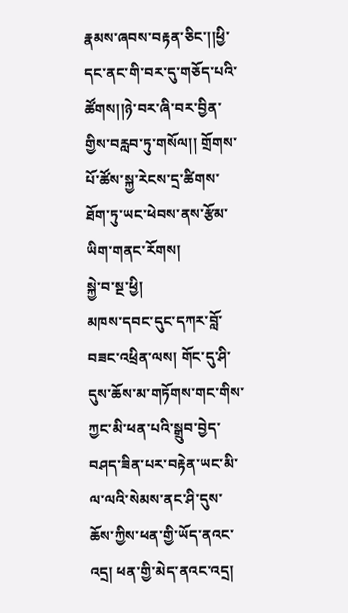རྣམས་ཞབས་བརྟན་ཅིང་།།ཕྱི་དང་ནང་གི་བར་དུ་གཅོད་པའི་ཚོགས།།ཉེ་བར་ཞི་བར་བྱིན་གྱིས་བརླབ་ཏུ་གསོལ།། གྲོགས་པོ་ཚོས་སྐྱ་རེངས་དྲ་ཚིགས་ཐོག་ཏུ་ཡང་ཕེབས་ནས་རྩོམ་ཡིག་གནང་རོགས།
སྐྱེ་བ་སྔ་ཕྱི།
མཁས་དབང་དུང་དཀར་བློ་བཟང་འཕྲིན་ལས། གོང་དུ་ཤི་དུས་ཆོས་མ་གཏོགས་གང་གིས་ཀྱང་མི་ཕན་པའི་སྒྲུབ་བྱེད་བཤད་ཟིན་པར་བརྟེན་ཡང་མི་ལ་ལའི་སེམས་ནང་ཤི་དུས་ཆོས་ཀྱིས་ཕན་གྱི་ཡོད་ནའང་འདྲ། ཕན་གྱི་མེད་ནའང་འདྲ།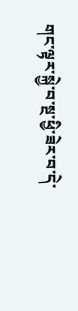གང་ལྟར་སྐྱེ་བ་སྔ་ཕྱི་ཟེར་བ་དེ་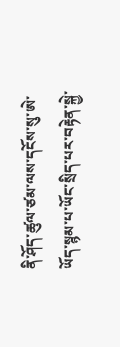ནི་ཤོད་ཚུལ་ཙམ་ལས་དངོས་སུ་ཨེ་ཡོད་སྙམ་པ་ཡོང་སྲིད་པར་བརྟེན་སྐྱེ་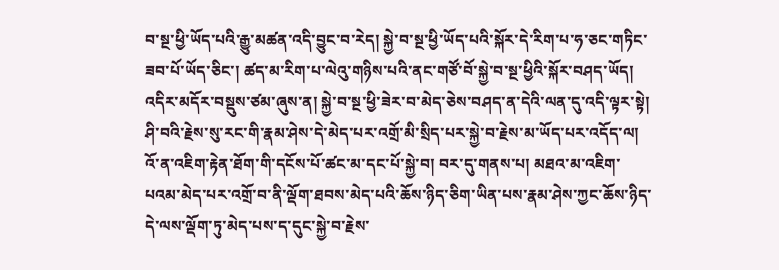བ་སྔ་ཕྱི་ཡོད་པའི་རྒྱུ་མཚན་འདི་བྱུང་བ་རེད། སྐྱེ་བ་སྔ་ཕྱི་ཡོད་པའི་སྐོར་དེ་རིག་པ་ཧ་ཅང་གཏིང་ཟབ་པོ་ཡོད་ཅིང་། ཚད་མ་རིག་པ་ལེའུ་གཉིས་པའི་ནང་གཙོ་བོ་སྐྱེ་བ་སྔ་ཕྱིའི་སྐོར་བཤད་ཡོད། འདིར་མདོར་བསྡུས་ཙམ་ཞུས་ན། སྐྱེ་བ་སྔ་ཕྱི་ཟེར་བ་མེད་ཅེས་བཤད་ན་དེའི་ལན་དུ་འདི་ལྟར་སྟེ། ཤི་བའི་རྗེས་སུ་རང་གི་རྣམ་ཤེས་དེ་མེད་པར་འགྲོ་མི་སྲིད་པར་སྐྱེ་བ་རྗེས་མ་ཡོད་པར་འདོད་ལ། འོ་ན་འཇིག་རྟེན་ཐོག་གི་དངོས་པོ་ཚང་མ་དང་པོ་སྐྱེ་བ། བར་དུ་གནས་པ། མཐའ་མ་འཇིག་པའམ་མེད་པར་འགྲོ་བ་ནི་ལྡོག་ཐབས་མེད་པའི་ཆོས་ཉིད་ཅིག་ཡིན་པས་རྣམ་ཤེས་ཀྱང་ཆོས་ཉིད་དེ་ལས་ལྡོག་ཏུ་མེད་པས་ད་དུང་སྐྱེ་བ་རྗེས་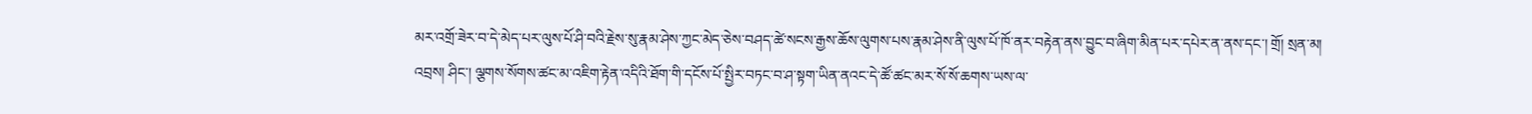མར་འགྲོ་ཟེར་བ་དེ་མེད་པར་ལུས་པོ་ཤི་བའི་རྗེས་སུ་རྣམ་ཤེས་ཀྱང་མེད་ཅེས་བཤད་ཚེ་སངས་རྒྱས་ཆོས་ལུགས་པས་རྣམ་ཤེས་ནི་ལུས་པོ་ཁོ་ནར་བརྟེན་ནས་བྱུང་བ་ཞིག་མིན་པར་དཔེར་ན་ནས་དང་། གྲོ། སྲན་མ། འབྲས། ཤིང་། ལྕགས་སོགས་ཚང་མ་འཇིག་རྟེན་འདིའི་ཐོག་གི་དངོས་པོ་སྤྱིར་བཏང་བ་ཤ་སྟག་ཡིན་ནའང་དེ་ཚོ་ཚང་མར་སོ་སོ་ཆགས་ཡས་ལ་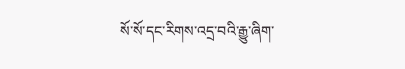སོ་སོ་དང་རིགས་འདྲ་བའི་རྒྱུ་ཞིག་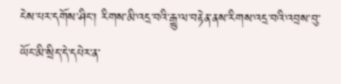ངེས་པར་དགོས་ཤིང་། རིགས་མི་འདྲ་བའི་རྒྱུ་ལ་བརྟེན་ནས་རིགས་འདྲ་བའི་འབྲས་བུ་ཡོང་མི་སྲིད་དེ་དཔེར་ན་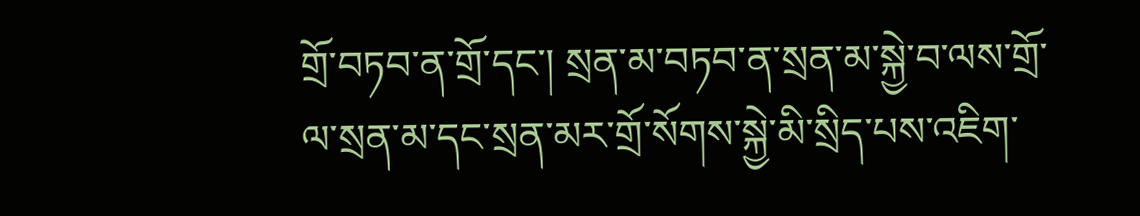གྲོ་བཏབ་ན་གྲོ་དང་། སྲན་མ་བཏབ་ན་སྲན་མ་སྐྱེ་བ་ལས་གྲོ་ལ་སྲན་མ་དང་སྲན་མར་གྲོ་སོགས་སྐྱེ་མི་སྲིད་པས་འཇིག་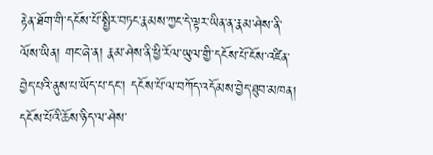རྟེན་ཐོག་གི་དངོས་པོ་སྤྱིར་བཏང་རྣམས་ཀྱང་དེ་ལྟར་ཡིན་ན་རྣམ་ཤེས་ནི་ལོས་ཡིན། གང་ཞེ་ན། རྣམ་ཤེས་ནི་ཕྱི་རོལ་ཡུལ་གྱི་དངོས་པོ་ངོས་འཛིན་བྱེད་པའི་ནུས་པ་ཡོད་པ་དང་། དངོས་པོ་ལ་བཀོད་འདོམས་བྱེད་ཐུབ་མཁན། དངོས་པོའི་ཆོས་ཉིད་ལ་ཤེས་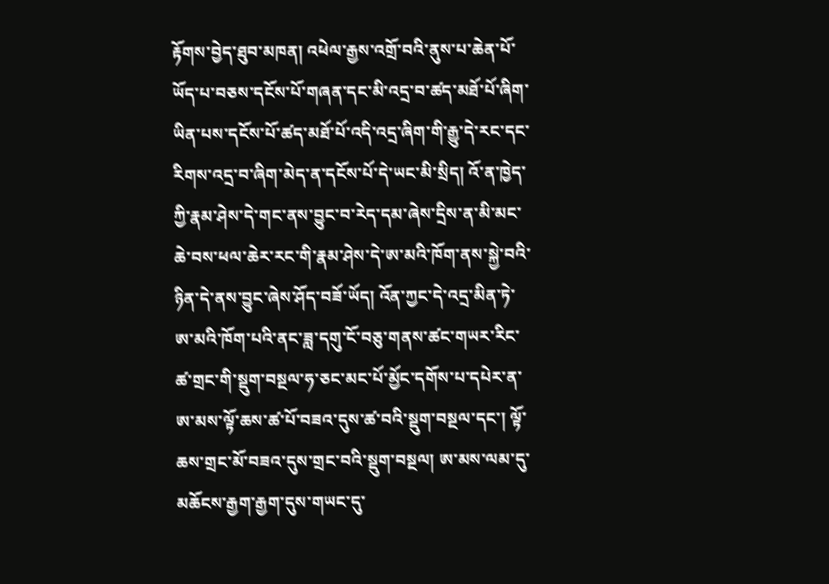རྟོགས་བྱེད་ཐུབ་མཁན། འཕེལ་རྒྱས་འགྲོ་བའི་ནུས་པ་ཆེན་པོ་ཡོད་པ་བཅས་དངོས་པོ་གཞན་དང་མི་འདྲ་བ་ཚད་མཐོ་པོ་ཞིག་ཡིན་པས་དངོས་པོ་ཚད་མཐོ་པོ་འདི་འདྲ་ཞིག་གི་རྒྱུ་དེ་རང་དང་རིགས་འདྲ་བ་ཞིག་མེད་ན་དངོས་པོ་དེ་ཡང་མི་སྲིད། འོ་ན་ཁྱེད་ཀྱི་རྣམ་ཤེས་དེ་གང་ནས་བྱུང་བ་རེད་དམ་ཞེས་དྲིས་ན་མི་མང་ཆེ་བས་ཕལ་ཆེར་རང་གི་རྣམ་ཤེས་དེ་ཨ་མའི་ཁོག་ནས་སྐྱེ་བའི་ཉིན་དེ་ནས་བྱུང་ཞེས་ཤོད་བཟོ་ཡོད། འོན་ཀྱང་དེ་འདྲ་མིན་ཏེ་ཨ་མའི་ཁོག་པའི་ནང་ཟླ་དགུ་ངོ་བཅུ་གནས་ཚང་གཡར་རིང་ཚ་གྲང་གི་སྡུག་བསྔལ་ཧ་ཅང་མང་པོ་མྱོང་དགོས་པ་དཔེར་ན་ཨ་མས་ལྟོ་ཆས་ཚ་པོ་བཟའ་དུས་ཚ་བའི་སྡུག་བསྔལ་དང་། ལྟོ་ཆས་གྲང་མོ་བཟའ་དུས་གྲང་བའི་སྡུག་བསྔལ། ཨ་མས་ལམ་དུ་མཆོངས་རྒྱག་རྒྱག་དུས་གཡང་དུ་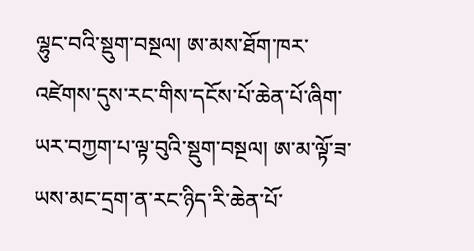ལྷུང་བའི་སྡུག་བསྔལ། ཨ་མས་ཐོག་ཁར་འཛེགས་དུས་རང་གིས་དངོས་པོ་ཆེན་པོ་ཞིག་ཡར་བཀྱག་པ་ལྟ་བུའི་སྡུག་བསྔལ། ཨ་མ་ལྟོ་ཟ་ཡས་མང་དྲག་ན་རང་ཉིད་རི་ཆེན་པོ་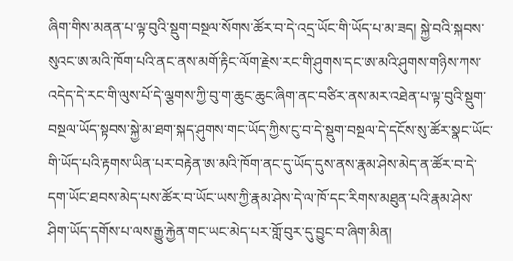ཞིག་གིས་མནན་པ་ལྟ་བུའི་སྡུག་བསྔལ་སོགས་ཚོར་བ་དེ་འདྲ་ཡོང་གི་ཡོད་པ་མ་ཟད། སྐྱེ་བའི་སྐབས་སུའང་ཨ་མའི་ཁོག་པའི་ནང་ནས་མགོ་རྟིང་ལོག་རྗེས་རང་གི་ཤུགས་དང་ཨ་མའི་ཤུགས་གཉིས་ཀས་འདེད་དེ་རང་གི་ལུས་པོ་དེ་ལྕགས་ཀྱི་བུ་ག་ཆུང་ཆུང་ཞིག་ནང་བཙིར་ནས་མར་འཐེན་པ་ལྟ་བུའི་སྡུག་བསྔལ་ཡོད་སྟབས་སྐྱེ་མ་ཐག་སྐད་ཤུགས་གང་ཡོད་ཀྱིས་ངུ་བ་དེ་སྡུག་བསྔལ་དེ་དངོས་སུ་ཚོར་སྣང་ཡོང་གི་ཡོད་པའི་རྟགས་ཡིན་པར་བརྟེན་ཨ་མའི་ཁོག་ནང་དུ་ཡོད་དུས་ནས་རྣམ་ཤེས་མེད་ན་ཚོར་བ་དེ་དག་ཡོང་ཐབས་མེད་པས་ཚོར་བ་ཡོང་ཡས་ཀྱི་རྣམ་ཤེས་དེ་ལ་ཁོ་དང་རིགས་མཐུན་པའི་རྣམ་ཤེས་ཤིག་ཡོད་དགོས་པ་ལས་རྒྱུ་རྐྱེན་གང་ཡང་མེད་པར་གློ་བུར་དུ་བྱུང་བ་ཞིག་མིན།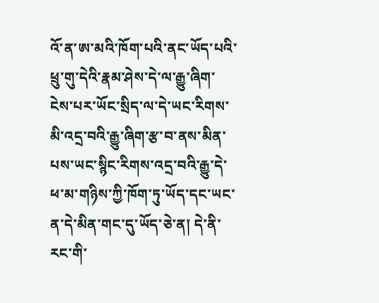འོ་ན་ཨ་མའི་ཁོག་པའི་ནང་ཡོད་པའི་ཕྲུ་གུ་དེའི་རྣམ་ཤེས་དེ་ལ་རྒྱུ་ཞིག་ངེས་པར་ཡོང་སྲིད་ལ་དེ་ཡང་རིགས་མི་འདྲ་བའི་རྒྱུ་ཞིག་རྩ་བ་ནས་མིན་པས་ཡང་སྙིང་རིགས་འདྲ་བའི་རྒྱུ་དེ་ཕ་མ་གཉིས་ཀྱི་ཁོག་ཏུ་ཡོད་དང་ཡང་ན་དེ་མིན་གང་དུ་ཡོད་ཅེ་ན། དེ་ནི་རང་གི་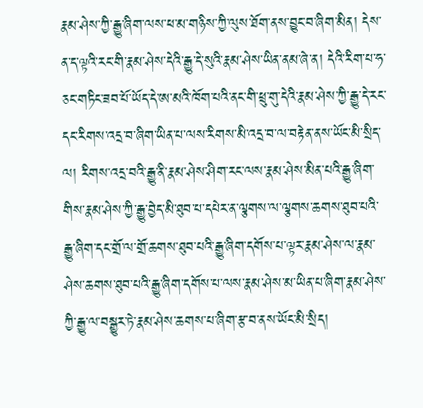རྣམ་ཤེས་ཀྱི་རྒྱུ་ཞིག་ལས་ཕ་མ་གཉིས་ཀྱི་ལུས་ཐོག་ནས་བྱུང་བ་ཞིག་མིན། དེས་ན་ད་ལྟའི་རང་གི་རྣམ་ཤེས་དེའི་རྒྱུ་དེ་སུའི་རྣམ་ཤེས་ཡིན་ནམ་ཞེ་ན། དེའི་རིག་པ་ཧ་ཅང་གཏིང་ཟབ་པོ་ཡོད་དེ་ཨ་མའི་ཁོག་པའི་ནང་གི་ཕྲུ་གུ་དེའི་རྣམ་ཤེས་ཀྱི་རྒྱུ་དེ་རང་དང་རིགས་འདྲ་བ་ཞིག་ཡིན་པ་ལས་རིགས་མི་འདྲ་བ་ལ་བརྟེན་ནས་ཡོང་མི་སྲིད་ལ། རིགས་འདྲ་བའི་རྒྱུ་ནི་རྣམ་ཤེས་ཤིག་རང་ལས་རྣམ་ཤེས་མིན་པའི་རྒྱུ་ཞིག་གིས་རྣམ་ཤེས་ཀྱི་རྒྱུ་བྱེད་མི་ཐུབ་པ་དཔེར་ན་ལྕགས་ལ་ལྕགས་ཆགས་ཐུབ་པའི་རྒྱུ་ཞིག་དང་གྲོ་ལ་གྲོ་ཆགས་ཐུབ་པའི་རྒྱུ་ཞིག་དགོས་པ་ལྟར་རྣམ་ཤེས་ལ་རྣམ་ཤེས་ཆགས་ཐུབ་པའི་རྒྱུ་ཞིག་དགོས་པ་ལས་རྣམ་ཤེས་མ་ཡིན་པ་ཞིག་རྣམ་ཤེས་ཀྱི་རྒྱུ་ལ་བསྒྱུར་ཏེ་རྣམ་ཤེས་ཆགས་པ་ཞིག་རྩ་བ་ནས་ཡོང་མི་སྲིད།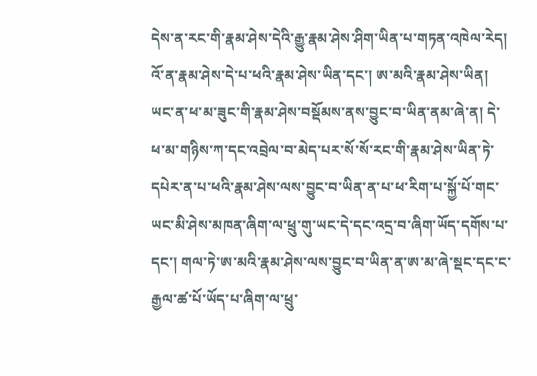དེས་ན་རང་གི་རྣམ་ཤེས་དེའི་རྒྱུ་རྣམ་ཤེས་ཤིག་ཡིན་པ་གཏན་འཁེལ་རེད། འོ་ན་རྣམ་ཤེས་དེ་པ་ཕའི་རྣམ་ཤེས་ཡིན་དང་། ཨ་མའི་རྣམ་ཤེས་ཡིན། ཡང་ན་ཕ་མ་ཟུང་གི་རྣམ་ཤེས་བསྡོམས་ནས་བྱུང་བ་ཡིན་ནམ་ཞེ་ན། དེ་ཕ་མ་གཉིས་ཀ་དང་འབྲེལ་བ་མེད་པར་སོ་སོ་རང་གི་རྣམ་ཤེས་ཡིན་ཏེ་དཔེར་ན་པ་ཕའི་རྣམ་ཤེས་ལས་བྱུང་བ་ཡིན་ན་པ་ཕ་རིག་པ་སྐྱོ་པོ་གང་ཡང་མི་ཤེས་མཁན་ཞིག་ལ་ཕྲུ་གུ་ཡང་དེ་དང་འདྲ་བ་ཞིག་ཡོད་དགོས་པ་དང་། གལ་ཏེ་ཨ་མའི་རྣམ་ཤེས་ལས་བྱུང་བ་ཡིན་ན་ཨ་མ་ཞེ་སྡང་དང་ང་རྒྱལ་ཚ་པོ་ཡོད་པ་ཞིག་ལ་ཕྲུ་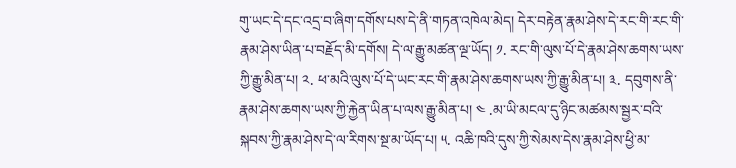གུ་ཡང་དེ་དང་འདྲ་བ་ཞིག་དགོས་པས་དེ་ནི་གཏན་འཁེལ་མེད། དེར་བརྟེན་རྣམ་ཤེས་དེ་རང་གི་རང་གི་རྣམ་ཤེས་ཡིན་པ་བརྗོད་མི་དགོས། དེ་ལ་རྒྱུ་མཚན་ལྔ་ཡོད། ༡. རང་གི་ལུས་པོ་དེ་རྣམ་ཤེས་ཆགས་ཡས་ཀྱི་རྒྱུ་མིན་པ། ༢. ཕ་མའི་ལུས་པོ་དེ་ཡང་རང་གི་རྣམ་ཤེས་ཆགས་ཡས་ཀྱི་རྒྱུ་མིན་པ། ༣. དབུགས་ནི་རྣམ་ཤེས་ཆགས་ཡས་ཀྱི་རྐྱེན་ཡིན་པ་ལས་རྒྱུ་མིན་པ། ༤ .མ་ཡི་མངལ་དུ་ཉིང་མཚམས་སྦྱར་བའི་སྐབས་ཀྱི་རྣམ་ཤེས་དེ་ལ་རིགས་སྔ་མ་ཡོད་པ། ༥. འཆི་ཁའི་དུས་ཀྱི་སེམས་དེས་རྣམ་ཤེས་ཕྱི་མ་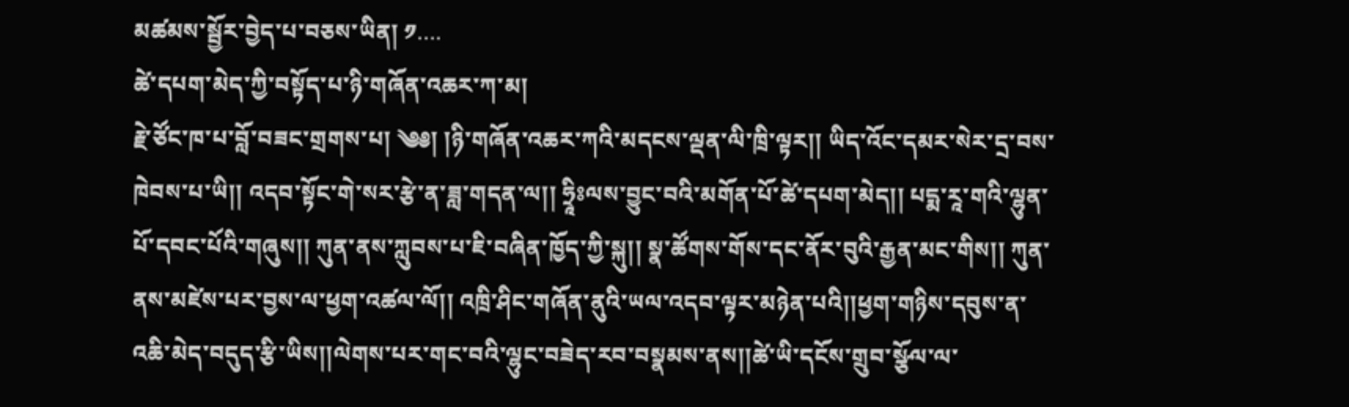མཚམས་སྦྱོར་བྱེད་པ་བཅས་ཡིན། ༡….
ཚེ་དཔག་མེད་ཀྱི་བསྟོད་པ་ཉི་གཞོན་འཆར་ཀ་མ།
རྗེ་ཙོང་ཁ་པ་བློ་བཟང་གྲགས་པ། ༄༅། །ཉི་གཞོན་འཆར་ཀའི་མདངས་ལྡན་ལི་ཁྲི་ལྟར།། ཡིད་འོང་དམར་སེར་དྲ་བས་ཁེབས་པ་ཡི།། འདབ་སྟོང་གེ་སར་རྩེ་ན་ཟླ་གདན་ལ།། ཧྲཱིཿལས་བྱུང་བའི་མགོན་པོ་ཚེ་དཔག་མེད།། པདྨ་རཱ་གའི་ལྷུན་པོ་དབང་པོའི་གཞུས།། ཀུན་ནས་ཀླུབས་པ་ཇི་བཞིན་ཁྱོད་ཀྱི་སྐུ།། སྣ་ཚོགས་གོས་དང་ནོར་བུའི་རྒྱན་མང་གིས།། ཀུན་ནས་མཛེས་པར་བྱས་ལ་ཕྱག་འཚལ་ལོ།། འཁྲི་ཤིང་གཞོན་ནུའི་ཡལ་འདབ་ལྟར་མཉེན་པའི།།ཕྱག་གཉིས་དབུས་ན་འཆི་མེད་བདུད་རྩི་ཡིས།།ལེགས་པར་གང་བའི་ལྷུང་བཟེད་རབ་བསྣམས་ནས།།ཚེ་ཡི་དངོས་གྲུབ་སྩོལ་ལ་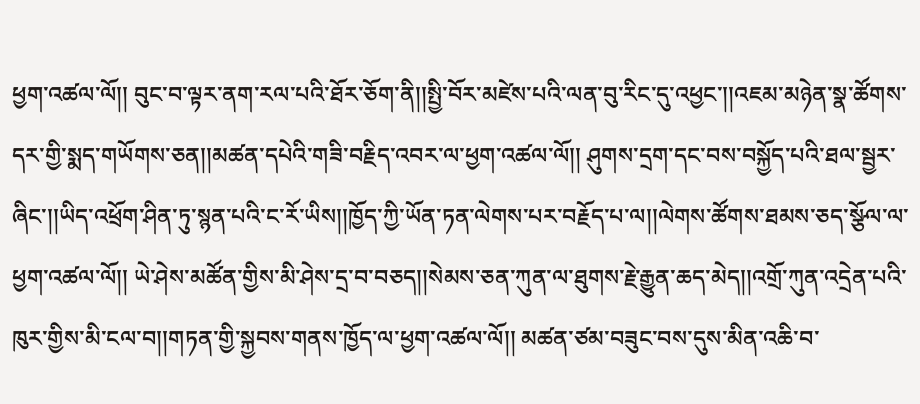ཕྱག་འཚལ་ལོ།། བུང་བ་ལྟར་ནག་རལ་པའི་ཐོར་ཅོག་ནི།།སྤྱི་བོར་མཛེས་པའི་ལན་བུ་རིང་དུ་འཕྱང་།།འཇམ་མཉེན་སྣ་ཚོགས་དར་གྱི་སྨད་གཡོགས་ཅན།།མཚན་དཔེའི་གཟི་བརྗིད་འབར་ལ་ཕྱག་འཚལ་ལོ།། ཤུགས་དྲག་དང་བས་བསྐྱོད་པའི་ཐལ་སྦྱར་ཞིང་།།ཡིད་འཕྲོག་ཤིན་ཏུ་སྙན་པའི་ང་རོ་ཡིས།།ཁྱོད་ཀྱི་ཡོན་ཏན་ལེགས་པར་བརྗོད་པ་ལ།།ལེགས་ཚོགས་ཐམས་ཅད་སྩོལ་ལ་ཕྱག་འཚལ་ལོ།། ཡེ་ཤེས་མཚོན་གྱིས་མི་ཤེས་དྲ་བ་བཅད།།སེམས་ཅན་ཀུན་ལ་ཐུགས་རྗེ་རྒྱུན་ཆད་མེད།།འགྲོ་ཀུན་འདྲེན་པའི་ཁུར་གྱིས་མི་ངལ་བ།།གཏན་གྱི་སྐྱབས་གནས་ཁྱོད་ལ་ཕྱག་འཚལ་ལོ།། མཚན་ཙམ་བཟུང་བས་དུས་མིན་འཆི་བ་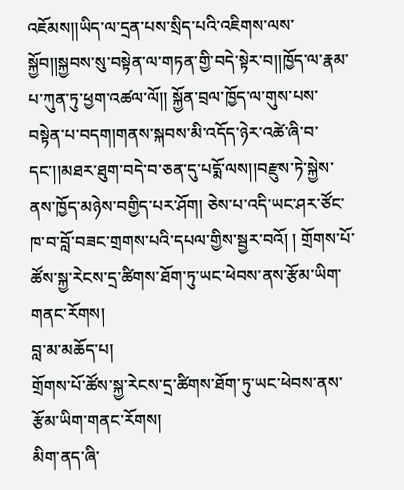འཇོམས།།ཡིད་ལ་དྲན་པས་སྲིད་པའི་འཇིགས་ལས་སྐྱོབ།།སྐྱབས་སུ་བསྟེན་ལ་གཏན་གྱི་བདེ་སྟེར་བ།།ཁྱོད་ལ་རྣམ་པ་ཀུན་ཏུ་ཕྱག་འཚལ་ལོ།། སྐྱོན་བྲལ་ཁྱོད་ལ་གུས་པས་བསྟེན་པ་བདག།གནས་སྐབས་མི་འདོད་ཉེར་འཚེ་ཞི་བ་དང་།།མཐར་ཐུག་བདེ་བ་ཅན་དུ་པདྨོ་ལས།།བརྫུས་ཏེ་སྐྱེས་ནས་ཁྱོད་མཉེས་བགྱིད་པར་ཤོག། ཅེས་པ་འདི་ཡང་ཤར་ཙོང་ཁ་བ་བློ་བཟང་གྲགས་པའི་དཔལ་གྱིས་སྦྱར་བའོ། ། གྲོགས་པོ་ཚོས་སྐྱ་རེངས་དྲ་ཚིགས་ཐོག་ཏུ་ཡང་ཕེབས་ནས་རྩོམ་ཡིག་གནང་རོགས།
བླ་མ་མཆོད་པ།
གྲོགས་པོ་ཚོས་སྐྱ་རེངས་དྲ་ཚིགས་ཐོག་ཏུ་ཡང་ཕེབས་ནས་རྩོམ་ཡིག་གནང་རོགས།
མིག་ནད་ཞི་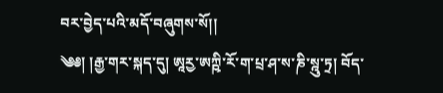བར་བྱེད་པའི་མདོ་བཞུགས་སོ།།
༄༅། །རྒྱ་གར་སྐད་དུ། ཨཱརྱ་ཨཀྵི་རོ་ག་པྲ་ཤ་ས་ཎི་སྰུ་ཏྲ། བོད་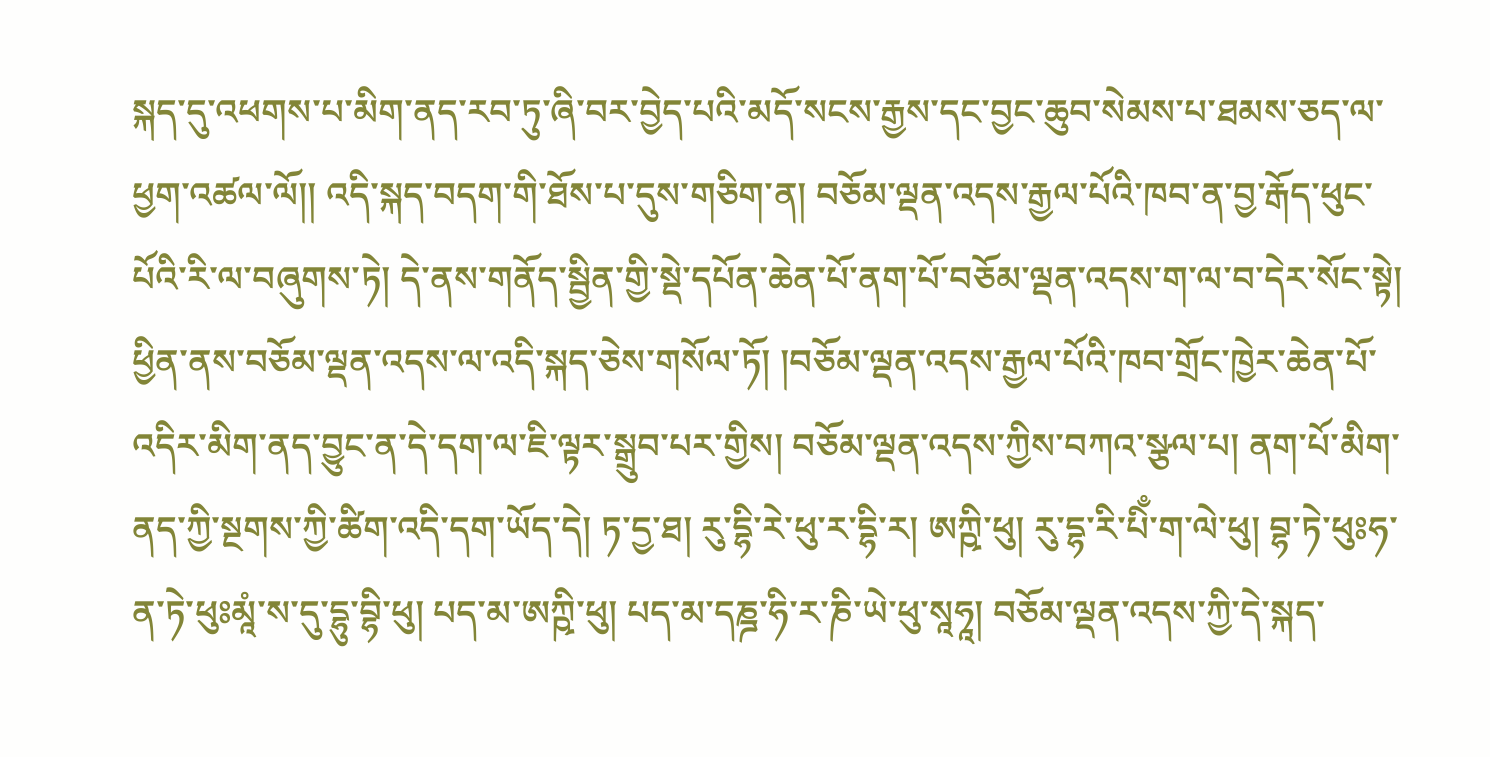སྐད་དུ་འཕགས་པ་མིག་ནད་རབ་ཏུ་ཞི་བར་བྱེད་པའི་མདོ་སངས་རྒྱས་དང་བྱང་ཆུབ་སེམས་པ་ཐམས་ཅད་ལ་ཕྱག་འཚལ་ལོ།། འདི་སྐད་བདག་གི་ཐོས་པ་དུས་གཅིག་ན། བཅོམ་ལྡན་འདས་རྒྱལ་པོའི་ཁབ་ན་བྱ་རྒོད་ཕུང་པོའི་རི་ལ་བཞུགས་ཏེ། དེ་ནས་གནོད་སྦྱིན་གྱི་སྡེ་དཔོན་ཆེན་པོ་ནག་པོ་བཅོམ་ལྡན་འདས་ག་ལ་བ་དེར་སོང་སྟེ། ཕྱིན་ནས་བཅོམ་ལྡན་འདས་ལ་འདི་སྐད་ཅེས་གསོལ་ཏོ། །བཅོམ་ལྡན་འདས་རྒྱལ་པོའི་ཁབ་གྲོང་ཁྱེར་ཆེན་པོ་འདིར་མིག་ནད་བྱུང་ན་དེ་དག་ལ་ཇི་ལྟར་སྒྲུབ་པར་གྱིས། བཅོམ་ལྡན་འདས་ཀྱིས་བཀའ་སྩལ་པ། ནག་པོ་མིག་ནད་ཀྱི་སྔགས་ཀྱི་ཚིག་འདི་དག་ཡོད་དེ། ཏ་དྱ་ཐ། རུ་དྷི་རེ་ཕུ་ར་དྷི་ར། ཨཀྵི་ཕུ། རུ་དྷ་རི་པིྃ་ག་ལེ་ཕུ། བྷ་ཏེ་ཕུཿཧ་ན་ཏེ་ཕུཿམཱཾ་ས་དུ་དྷུ་བྷི་ཕུ། པད་མ་ཨཀྵི་ཕུ། པད་མ་དཎྜ་ཧི་ར་ཎི་ཡེ་ཕུ་སཱཧཱ། བཅོམ་ལྡན་འདས་ཀྱི་དེ་སྐད་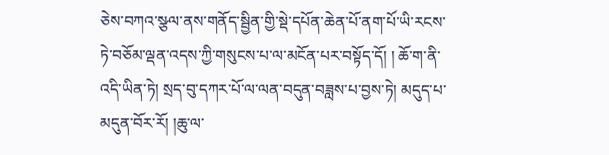ཅེས་བཀའ་སྩལ་ནས་གནོད་སྦྱིན་གྱི་སྡེ་དཔོན་ཆེན་པོ་ནག་པོ་ཡི་རངས་ཏེ་བཅོམ་ལྡན་འདས་ཀྱི་གསུངས་པ་ལ་མངོན་པར་བསྟོད་དོ། ། ཆོ་ག་ནི་འདི་ཡིན་ཏེ། སྲད་བུ་དཀར་པོ་ལ་ལན་བདུན་བཟླས་པ་བྱས་ཏེ། མདུད་པ་མདུན་བོར་རོ། །ཆུ་ལ་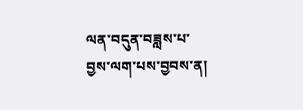ལན་བདུན་བཟླས་པ་བྱས་ལག་པས་བྱབས་ན།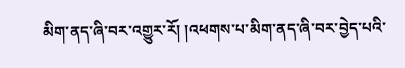མིག་ནད་ཞི་བར་འགྱུར་རོ། །འཕགས་པ་མིག་ནད་ཞི་བར་བྱེད་པའི་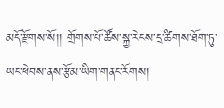མདོ་རྫོགས་སོ།། གྲོགས་པོ་ཚོས་སྐྱ་རེངས་དྲ་ཚིགས་ཐོག་ཏུ་ཡང་ཕེབས་ནས་རྩོམ་ཡིག་གནང་རོགས།